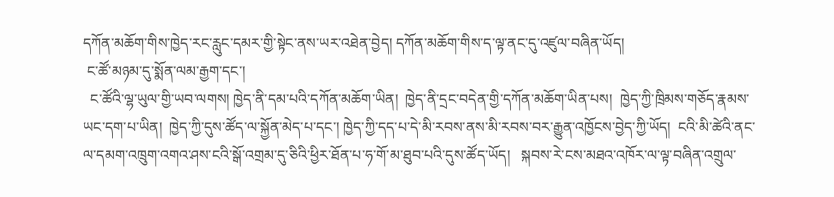དཀོན་མཆོག་གིས་ཁྱེད་རང་རླུང་དམར་གྱི་སྟེང་ནས་ཡར་འཐེན་བྱེད། དཀོན་མཆོག་གིས་ད་ལྟ་ནང་དུ་འཛུལ་བཞིན་ཡོད།
 ང་ཚོ་མཉམ་དུ་སྨོན་ལམ་རྒྱག་དང་།
  ང་ཚོའི་ལྷ་ཡུལ་གྱི་ཡབ་ལགས། ཁྱེད་ནི་དམ་པའི་དཀོན་མཆོག་ཡིན།  ཁྱེད་ནི་དྲང་བདེན་གྱི་དཀོན་མཆོག་ཡིན་པས།  ཁྱེད་ཀྱི་ཁྲིམས་གཅོད་རྣམས་ཡང་དག་པ་ཡིན།  ཁྱེད་ཀྱི་དུས་ཚོད་ལ་སྐྱོན་མེད་པ་དང་། ཁྱེད་ཀྱི་དད་པ་དེ་མི་རབས་ནས་མི་རབས་བར་རྒྱུན་འཁྱོངས་བྱེད་ཀྱི་ཡོད།  ངའི་མི་ཚེའི་ནང་ལ་དམག་འཁྲུག་འགའ་ཤས་ངའི་སྒོ་འགྲམ་དུ་ཅིའི་ཕྱིར་ཐོན་པ་ཧ་གོ་མ་ཐུབ་པའི་དུས་ཚོད་ཡོད།   སྐབས་རེ་ངས་མཐའ་འཁོར་ལ་ལྟ་བཞིན་འགྲུལ་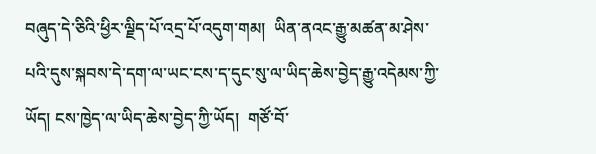བཞུད་དེ་ཅིའི་ཕྱིར་ལྗིད་པོ་འདྲ་པོ་འདུག་གམ།  ཡིན་ནའང་རྒྱུ་མཚན་མ་ཤེས་པའི་དུས་སྐབས་དེ་དག་ལ་ཡང་ངས་ད་དུང་སུ་ལ་ཡིད་ཆེས་བྱེད་རྒྱུ་འདེམས་ཀྱི་ཡོད། ངས་ཁྱེད་ལ་ཡིད་ཆེས་བྱེད་ཀྱི་ཡོད།  གཙོ་བོ་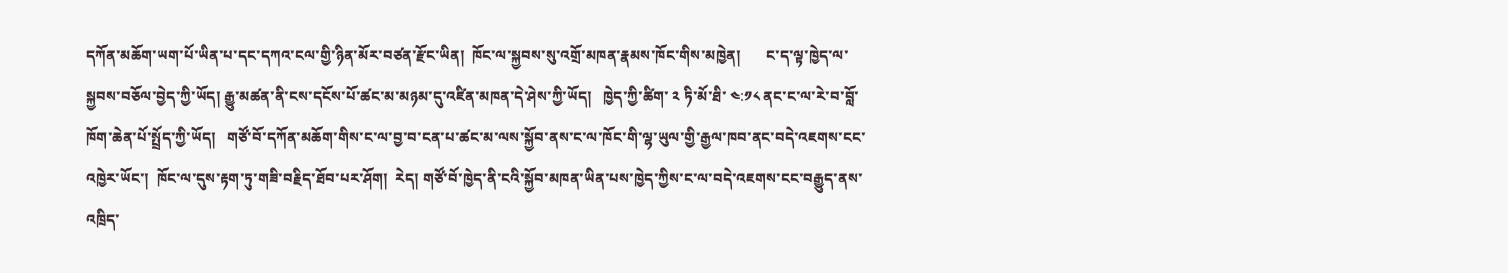དཀོན་མཆོག་ཡག་པོ་ཡིན་པ་དང་དཀའ་ངལ་གྱི་ཉིན་མོར་བཙན་རྫོང་ཡིན།  ཁོང་ལ་སྐྱབས་སུ་འགྲོ་མཁན་རྣམས་ཁོང་གིས་མཁྱེན།       ང་ད་ལྟ་ཁྱེད་ལ་སྐྱབས་བཅོལ་བྱེད་ཀྱི་ཡོད། རྒྱུ་མཚན་ནི་ངས་དངོས་པོ་ཚང་མ་མཉམ་དུ་འཛིན་མཁན་དེ་ཤེས་ཀྱི་ཡོད།   ཁྱེད་ཀྱི་ཚིག་ ༢ ཏི་མོ་ཐི་ ༤:༡༨ ནང་ང་ལ་རེ་བ་བློ་ཁོག་ཆེན་པོ་སྤྲོད་ཀྱི་ཡོད།   གཙོ་བོ་དཀོན་མཆོག་གིས་ང་ལ་བྱ་བ་ངན་པ་ཚང་མ་ལས་སྐྱོབ་ནས་ང་ལ་ཁོང་གི་ལྷ་ཡུལ་གྱི་རྒྱལ་ཁབ་ནང་བདེ་འཇགས་ངང་འཁྱེར་ཡོང་།  ཁོང་ལ་དུས་རྟག་ཏུ་གཟི་བརྗིད་ཐོབ་པར་ཤོག།  རེད། གཙོ་བོ་ཁྱེད་ནི་ངའི་སྐྱོབ་མཁན་ཡིན་པས་ཁྱེད་ཀྱིས་ང་ལ་བདེ་འཇགས་ངང་བརྒྱུད་ནས་འཁྲིད་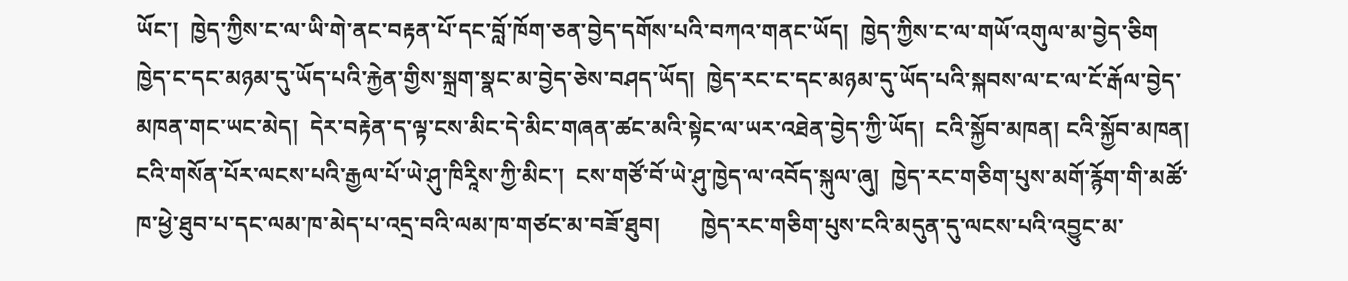ཡོང་།  ཁྱེད་ཀྱིས་ང་ལ་ཡི་གེ་ནང་བརྟན་པོ་དང་བློ་ཁོག་ཅན་བྱེད་དགོས་པའི་བཀའ་གནང་ཡོད།  ཁྱེད་ཀྱིས་ང་ལ་གཡོ་འགུལ་མ་བྱེད་ཅིག ཁྱེད་ང་དང་མཉམ་དུ་ཡོད་པའི་རྐྱེན་གྱིས་སྐྲག་སྣང་མ་བྱེད་ཅེས་བཤད་ཡོད།  ཁྱེད་རང་ང་དང་མཉམ་དུ་ཡོད་པའི་སྐབས་ལ་ང་ལ་ངོ་རྒོལ་བྱེད་མཁན་གང་ཡང་མེད།  དེར་བརྟེན་ད་ལྟ་ངས་མིང་དེ་མིང་གཞན་ཚང་མའི་སྟེང་ལ་ཡར་འཐེན་བྱེད་ཀྱི་ཡོད།  ངའི་སྐྱོབ་མཁན། ངའི་སྐྱོབ་མཁན། ངའི་གསོན་པོར་ལངས་པའི་རྒྱལ་པོ་ཡེ་ཤུ་ཁིརཱིས་ཀྱི་མིང་།  ངས་གཙོ་བོ་ཡེ་ཤུ་ཁྱེད་ལ་འབོད་སྐུལ་ཞུ།  ཁྱེད་རང་གཅིག་པུས་མགོ་རྙོག་གི་མཚོ་ཁ་ཕྱེ་ཐུབ་པ་དང་ལམ་ཁ་མེད་པ་འདྲ་བའི་ལམ་ཁ་གཙང་མ་བཟོ་ཐུབ།       ཁྱེད་རང་གཅིག་པུས་ངའི་མདུན་དུ་ལངས་པའི་འབྱུང་མ་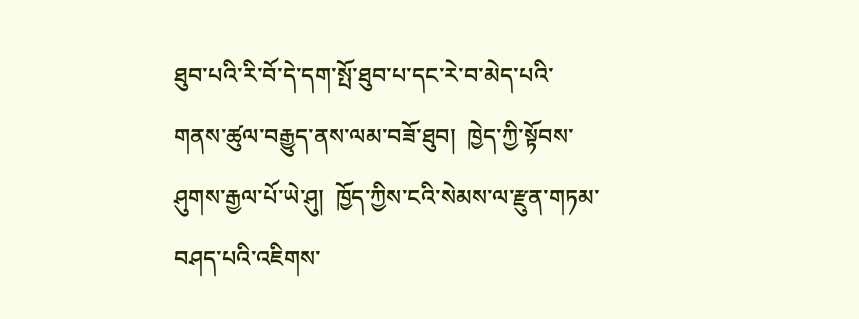ཐུབ་པའི་རི་བོ་དེ་དག་སྤོ་ཐུབ་པ་དང་རེ་བ་མེད་པའི་གནས་ཚུལ་བརྒྱུད་ནས་ལམ་བཟོ་ཐུབ།  ཁྱེད་ཀྱི་སྟོབས་ཤུགས་རྒྱལ་པོ་ཡེ་ཤུ།  ཁྱོད་ཀྱིས་ངའི་སེམས་ལ་རྫུན་གཏམ་བཤད་པའི་འཇིགས་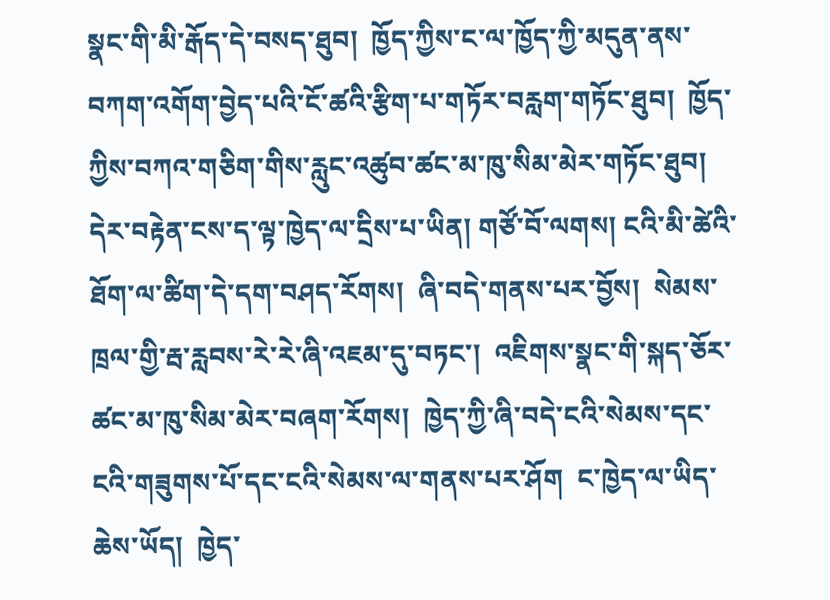སྣང་གི་མི་རྒོད་དེ་བསད་ཐུབ།  ཁྱོད་ཀྱིས་ང་ལ་ཁྱོད་ཀྱི་མདུན་ནས་བཀག་འགོག་བྱེད་པའི་ངོ་ཚའི་རྩིག་པ་གཏོར་བརླག་གཏོང་ཐུབ།  ཁྱོད་ཀྱིས་བཀའ་གཅིག་གིས་རླུང་འཚུབ་ཚང་མ་ཁུ་སིམ་མེར་གཏོང་ཐུབ།  དེར་བརྟེན་ངས་ད་ལྟ་ཁྱེད་ལ་དྲིས་པ་ཡིན། གཙོ་བོ་ལགས། ངའི་མི་ཚེའི་ཐོག་ལ་ཚིག་དེ་དག་བཤད་རོགས།  ཞི་བདེ་གནས་པར་བྱོས།  སེམས་ཁྲལ་གྱི་རྦ་རླབས་རེ་རེ་ཞི་འཇམ་དུ་བཏང་།  འཇིགས་སྣང་གི་སྐད་ཅོར་ཚང་མ་ཁུ་སིམ་མེར་བཞག་རོགས།  ཁྱེད་ཀྱི་ཞི་བདེ་ངའི་སེམས་དང་ངའི་གཟུགས་པོ་དང་ངའི་སེམས་ལ་གནས་པར་ཤོག  ང་ཁྱེད་ལ་ཡིད་ཆེས་ཡོད།  ཁྱེད་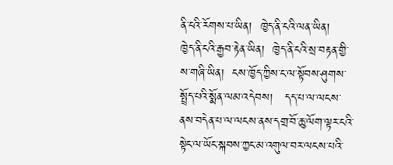ནི་ངའི་རོགས་པ་ཡིན།  ཁྱེད་ནི་ངའི་ལན་ཡིན།   ཁྱེད་ནི་ངའི་རྒྱབ་རྟེན་ཡིན།  ཁྱེད་ནི་ངའི་སྲ་བརྟན་གྱི་ས་གཞི་ཡིན།  ངས་ཁྱོད་ཀྱིས་ང་ལ་སྟོབས་ཤུགས་སྤྲོད་པའི་སྨོན་ལམ་འདེབས།   དད་པ་ལ་ལངས་ནས་བདེན་པ་ལ་ལངས་ནས་དགྲ་བོ་ཆུ་ལོག་ལྟར་ངའི་སྟེང་ལ་ཡོང་སྐབས་ཀྱང་མ་འགུལ་བར་ལངས་པའི་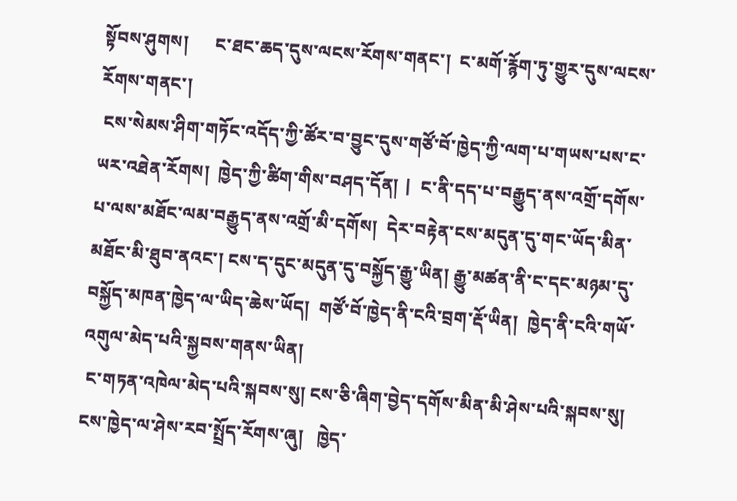སྟོབས་ཤུགས།      ང་ཐང་ཆད་དུས་ལངས་རོགས་གནང་།  ང་མགོ་རྙོག་ཏུ་གྱུར་དུས་ལངས་རོགས་གནང་།
 ངས་སེམས་ཤིག་གཏོང་འདོད་ཀྱི་ཚོར་བ་བྱུང་དུས་གཙོ་བོ་ཁྱེད་ཀྱི་ལག་པ་གཡས་པས་ང་ཡར་འཐེན་རོགས།  ཁྱེད་ཀྱི་ཚིག་གིས་བཤད་དོན། |  ང་ནི་དད་པ་བརྒྱུད་ནས་འགྲོ་དགོས་པ་ལས་མཐོང་ལམ་བརྒྱུད་ནས་འགྲོ་མི་དགོས།  དེར་བརྟེན་ངས་མདུན་དུ་གང་ཡོད་མིན་མཐོང་མི་ཐུབ་ནའང་། ངས་ད་དུང་མདུན་དུ་བསྐྱོད་རྒྱུ་ཡིན། རྒྱུ་མཚན་ནི་ང་དང་མཉམ་དུ་བསྐྱོད་མཁན་ཁྱེད་ལ་ཡིད་ཆེས་ཡོད།  གཙོ་བོ་ཁྱེད་ནི་ངའི་བྲག་རྡོ་ཡིན།  ཁྱེད་ནི་ངའི་གཡོ་འགུལ་མེད་པའི་སྐྱབས་གནས་ཡིན།
 ང་གཏན་འཁེལ་མེད་པའི་སྐབས་སུ། ངས་ཅི་ཞིག་བྱེད་དགོས་མིན་མི་ཤེས་པའི་སྐབས་སུ། ངས་ཁྱེད་ལ་ཤེས་རབ་སྤྲོད་རོགས་ཞུ།   ཁྱེད་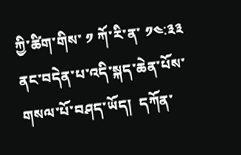ཀྱི་ཚིག་གིས་ ༡ ཀོ་རི་ན་ ༡༤:༣༣ ནང་བདེན་པ་འདི་སྐད་ཆེན་པོས་གསལ་པོ་བཤད་ཡོད།  དཀོན་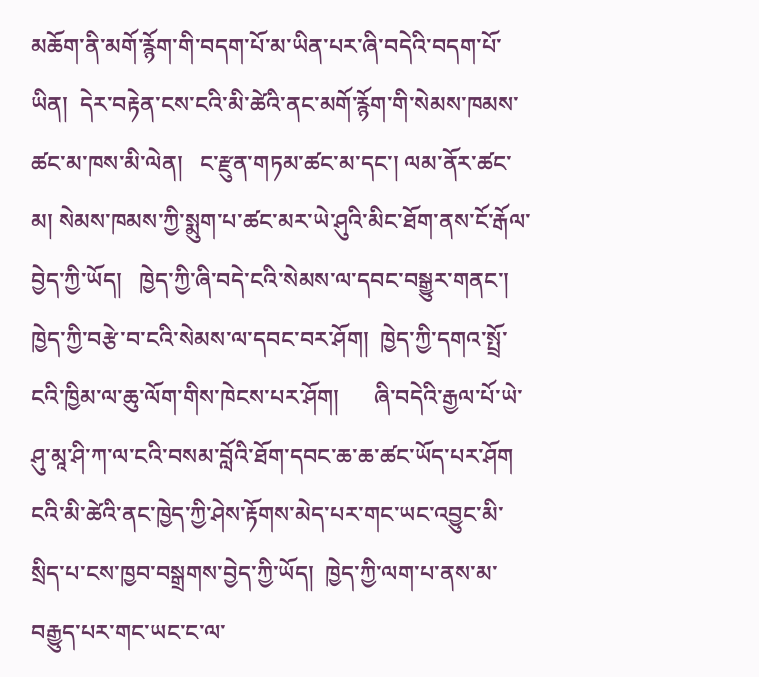མཆོག་ནི་མགོ་རྙོག་གི་བདག་པོ་མ་ཡིན་པར་ཞི་བདེའི་བདག་པོ་ཡིན།  དེར་བརྟེན་ངས་ངའི་མི་ཚེའི་ནང་མགོ་རྙོག་གི་སེམས་ཁམས་ཚང་མ་ཁས་མི་ལེན།   ང་རྫུན་གཏམ་ཚང་མ་དང་། ལམ་ནོར་ཚང་མ། སེམས་ཁམས་ཀྱི་སྨུག་པ་ཚང་མར་ཡེ་ཤུའི་མིང་ཐོག་ནས་ངོ་རྒོལ་བྱེད་ཀྱི་ཡོད།   ཁྱེད་ཀྱི་ཞི་བདེ་ངའི་སེམས་ལ་དབང་བསྒྱུར་གནང་།  ཁྱེད་ཀྱི་བརྩེ་བ་ངའི་སེམས་ལ་དབང་བར་ཤོག།  ཁྱེད་ཀྱི་དགའ་སྤྲོ་ངའི་ཁྱིམ་ལ་ཆུ་ལོག་གིས་ཁེངས་པར་ཤོག།      ཞི་བདེའི་རྒྱལ་པོ་ཡེ་ཤུ་མཱ་ཤི་ཀ་ལ་ངའི་བསམ་བློའི་ཐོག་དབང་ཆ་ཆ་ཚང་ཡོད་པར་ཤོག  ངའི་མི་ཚེའི་ནང་ཁྱེད་ཀྱི་ཤེས་རྟོགས་མེད་པར་གང་ཡང་འབྱུང་མི་སྲིད་པ་ངས་ཁྱབ་བསྒྲགས་བྱེད་ཀྱི་ཡོད།  ཁྱེད་ཀྱི་ལག་པ་ནས་མ་བརྒྱུད་པར་གང་ཡང་ང་ལ་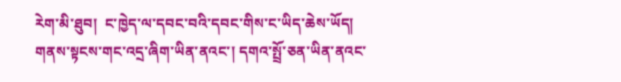རེག་མི་ཐུབ།  ང་ཁྱེད་ལ་དབང་བའི་དབང་གིས་ང་ཡིད་ཆེས་ཡོད། གནས་སྟངས་གང་འདྲ་ཞིག་ཡིན་ནའང་། དགའ་སྤྲོ་ཅན་ཡིན་ནའང་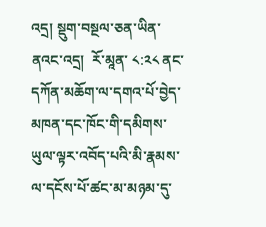འདྲ། སྡུག་བསྔལ་ཅན་ཡིན་ནའང་འདྲ།  རོ་མཱན་ ༨:༢༨ ནང་དཀོན་མཆོག་ལ་དགའ་པོ་བྱེད་མཁན་དང་ཁོང་གི་དམིགས་ཡུལ་ལྟར་འབོད་པའི་མི་རྣམས་ལ་དངོས་པོ་ཚང་མ་མཉམ་དུ་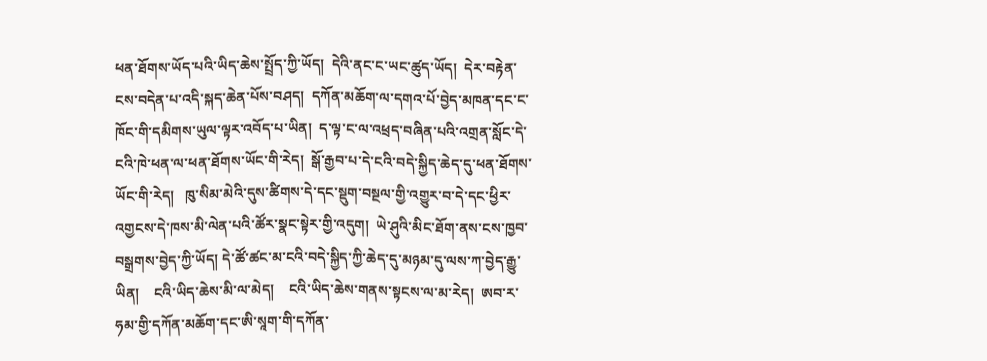ཕན་ཐོགས་ཡོད་པའི་ཡིད་ཆེས་སྤྲོད་ཀྱི་ཡོད།  དེའི་ནང་ང་ཡང་ཚུད་ཡོད།  དེར་བརྟེན་ངས་བདེན་པ་འདི་སྐད་ཆེན་པོས་བཤད།  དཀོན་མཆོག་ལ་དགའ་པོ་བྱེད་མཁན་དང་ང་ཁོང་གི་དམིགས་ཡུལ་ལྟར་འབོད་པ་ཡིན།  ད་ལྟ་ང་ལ་འཕྲད་བཞིན་པའི་འགྲན་སློང་དེ་ངའི་ཁེ་ཕན་ལ་ཕན་ཐོགས་ཡོང་གི་རེད།  སྒོ་རྒྱབ་པ་དེ་ངའི་བདེ་སྐྱིད་ཆེད་དུ་ཕན་ཐོགས་ཡོང་གི་རེད།   ཁུ་སིམ་མེའི་དུས་ཚིགས་དེ་དང་སྡུག་བསྔལ་གྱི་འགྱུར་བ་དེ་དང་ཕྱིར་འགྱངས་དེ་ཁས་མི་ལེན་པའི་ཚོར་སྣང་སྟེར་གྱི་འདུག།  ཡེ་ཤུའི་མིང་ཐོག་ནས་ངས་ཁྱབ་བསྒྲགས་བྱེད་ཀྱི་ཡོད། དེ་ཚོ་ཚང་མ་ངའི་བདེ་སྐྱིད་ཀྱི་ཆེད་དུ་མཉམ་དུ་ལས་ཀ་བྱེད་རྒྱུ་ཡིན།    ངའི་ཡིད་ཆེས་མི་ལ་མེད།    ངའི་ཡིད་ཆེས་གནས་སྟངས་ལ་མ་རེད།  ཨབ་ར་ཧམ་གྱི་དཀོན་མཆོག་དང་ཨི་སཱག་གི་དཀོན་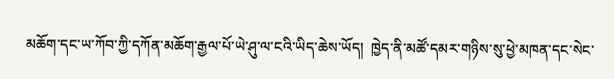མཆོག་དང་ཡ་ཀོབ་ཀྱི་དཀོན་མཆོག་རྒྱལ་པོ་ཡེ་ཤུ་ལ་ངའི་ཡིད་ཆེས་ཡོད།  ཁྱེད་ནི་མཚོ་དམར་གཉིས་སུ་ཕྱེ་མཁན་དང་སེང་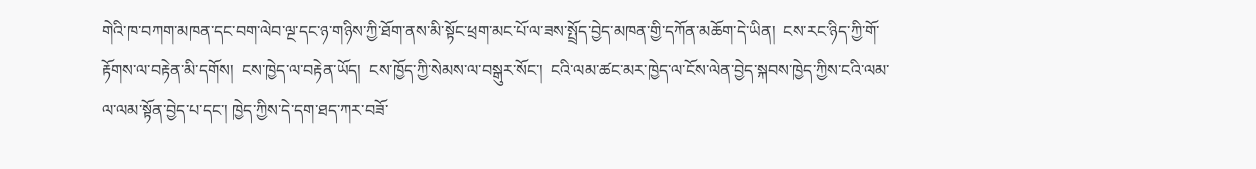གེའི་ཁ་བཀག་མཁན་དང་བག་ལེབ་ལྔ་དང་ཉ་གཉིས་ཀྱི་ཐོག་ནས་མི་སྟོང་ཕྲག་མང་པོ་ལ་ཟས་སྤྲོད་བྱེད་མཁན་གྱི་དཀོན་མཆོག་དེ་ཡིན།  ངས་རང་ཉིད་ཀྱི་གོ་རྟོགས་ལ་བརྟེན་མི་དགོས།  ངས་ཁྱེད་ལ་བརྟེན་ཡོད།  ངས་ཁྱོད་ཀྱི་སེམས་ལ་བསྒུར་སོང་།  ངའི་ལམ་ཚང་མར་ཁྱེད་ལ་ངོས་ལེན་བྱེད་སྐབས་ཁྱེད་ཀྱིས་ངའི་ལམ་ལ་ལམ་སྟོན་བྱེད་པ་དང་། ཁྱེད་ཀྱིས་དེ་དག་ཐད་ཀར་བཟོ་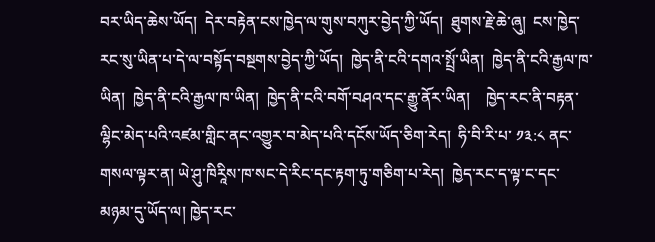བར་ཡིད་ཆེས་ཡོད།  དེར་བརྟེན་ངས་ཁྱེད་ལ་གུས་བཀུར་བྱེད་ཀྱི་ཡོད།  ཐུགས་རྗེ་ཆེ་ཞུ།  ངས་ཁྱེད་རང་སུ་ཡིན་པ་དེ་ལ་བསྟོད་བསྔགས་བྱེད་ཀྱི་ཡོད།  ཁྱེད་ནི་ངའི་དགའ་སྤྲོ་ཡིན།  ཁྱེད་ནི་ངའི་རྒྱལ་ཁ་ཡིན།  ཁྱེད་ནི་ངའི་རྒྱལ་ཁ་ཡིན།  ཁྱེད་ནི་ངའི་བགོ་བཤའ་དང་རྒྱུ་ནོར་ཡིན།    ཁྱེད་རང་ནི་བརྟན་ལྷིང་མེད་པའི་འཛམ་གླིང་ནང་འགྱུར་བ་མེད་པའི་དངོས་ཡོད་ཅིག་རེད།  ཧི་བི་རི་པ་ ༡༣:༨ ནང་གསལ་ལྟར་ན། ཡེ་ཤུ་ཁིརཱིས་ཁ་སང་དེ་རིང་དང་རྟག་ཏུ་གཅིག་པ་རེད།  ཁྱེད་རང་ད་ལྟ་ང་དང་མཉམ་དུ་ཡོད་ལ། ཁྱེད་རང་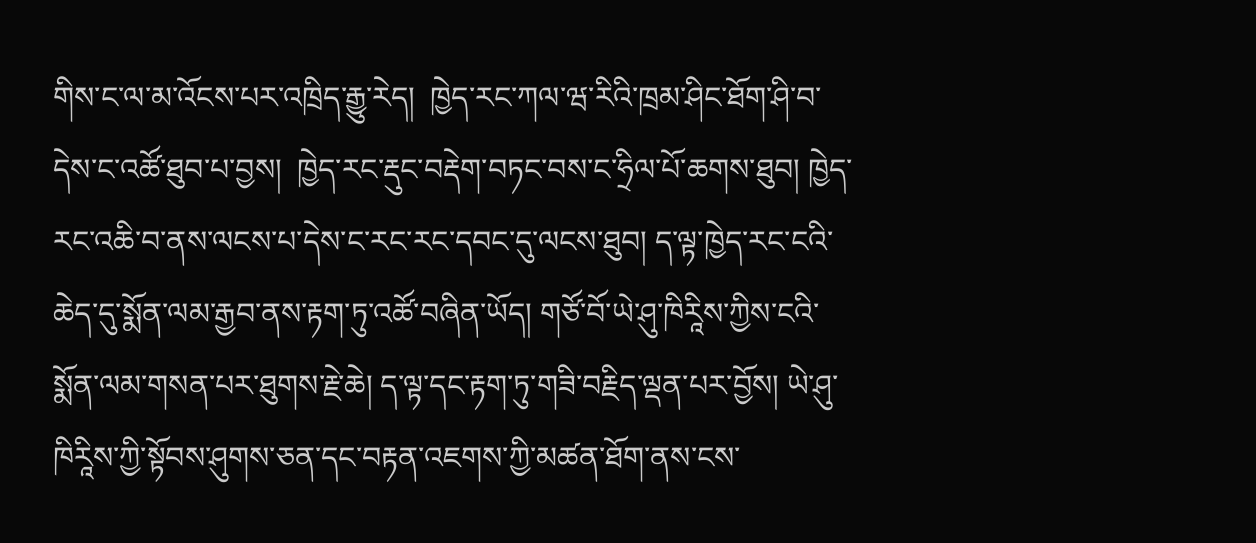གིས་ང་ལ་མ་འོངས་པར་འཁྲིད་རྒྱུ་རེད།  ཁྱེད་རང་ཀལ་ཝ་རིའི་ཁྲམ་ཤིང་ཐོག་ཤི་བ་དེས་ང་འཚོ་ཐུབ་པ་བྱས།  ཁྱེད་རང་རྡུང་བརྡེག་བཏང་བས་ང་ཧྲིལ་པོ་ཆགས་ཐུབ། ཁྱེད་རང་འཆི་བ་ནས་ལངས་པ་དེས་ང་རང་རང་དབང་དུ་ལངས་ཐུབ། ད་ལྟ་ཁྱེད་རང་ངའི་ཆེད་དུ་སྨོན་ལམ་རྒྱབ་ནས་རྟག་ཏུ་འཚོ་བཞིན་ཡོད། གཙོ་བོ་ཡེ་ཤུ་ཁིརཱིས་ཀྱིས་ངའི་སྨོན་ལམ་གསན་པར་ཐུགས་རྗེ་ཆེ། ད་ལྟ་དང་རྟག་ཏུ་གཟི་བརྗིད་ལྡན་པར་བྱོས། ཡེ་ཤུ་ཁིརཱིས་ཀྱི་སྟོབས་ཤུགས་ཅན་དང་བརྟན་འཇགས་ཀྱི་མཚན་ཐོག་ནས་ངས་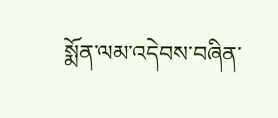སྨོན་ལམ་འདེབས་བཞིན་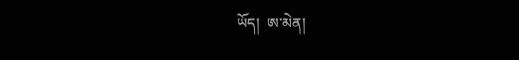ཡོད།  ཨ་མེན།